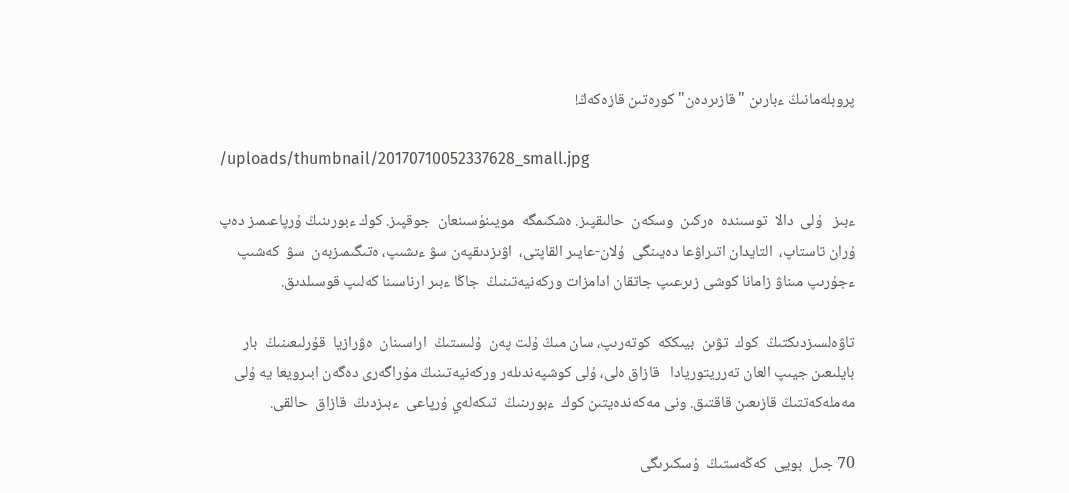پروبلەمانىڭ ءبارىن "قازىردەن" كورەتىن قازەكەڭ!

/uploads/thumbnail/20170710052337628_small.jpg

ءبىز   ۇلى  دالا  توسىندە  ەركىن  وسكەن  حالىقپىز. ەشكىمگە  مويىنۇسىنعان  جوقپىز. كوك ءبورىنىڭ ۇرپاعىمىز دەپ ۇران تاستاپ،  التايدان اتىراۋعا دەيىنگى  ۇلان-عايىر القاپتى،  اۋىزدىقپەن سۋ ءىشىپ، ەتىگىمىزبەن  سۋ  كەشىپ ءجۇرىپ مىناۋ زامانا كوشى زىرعىپ جاتقان ادامزات وركەنيەتىنىڭ  جاڭا ءبىر ارناسىنا كەلىپ قوسىلدىق.

تاۋەلسىزدىكتىڭ  كوك  تۋىن  بيىككە  كوتەرىپ، سان مىڭ ۇلت پەن  ۇلىستىڭ  اراسىنان  ەۋرازيا  قۇرلىعىنىڭ  بار بايلىعىن جيىپ العان تەرريتوريادا   قازاق ەلى، ۇلى كوشپەندىلەر وركەنيەتىنىڭ مۇراگەرى دەگەن ابىرويعا يە ۇلى مەملەكەتتىڭ قازىعىن قاقتىق. ونى مەكەندەيتىن كوك  ءبورىنىڭ  تىكەلەي ۇرپاعى  ءبىزدىڭ  قازاق  حالقى.

70 جىل  بويى  كەڭەستىڭ  ۇسكىرىگى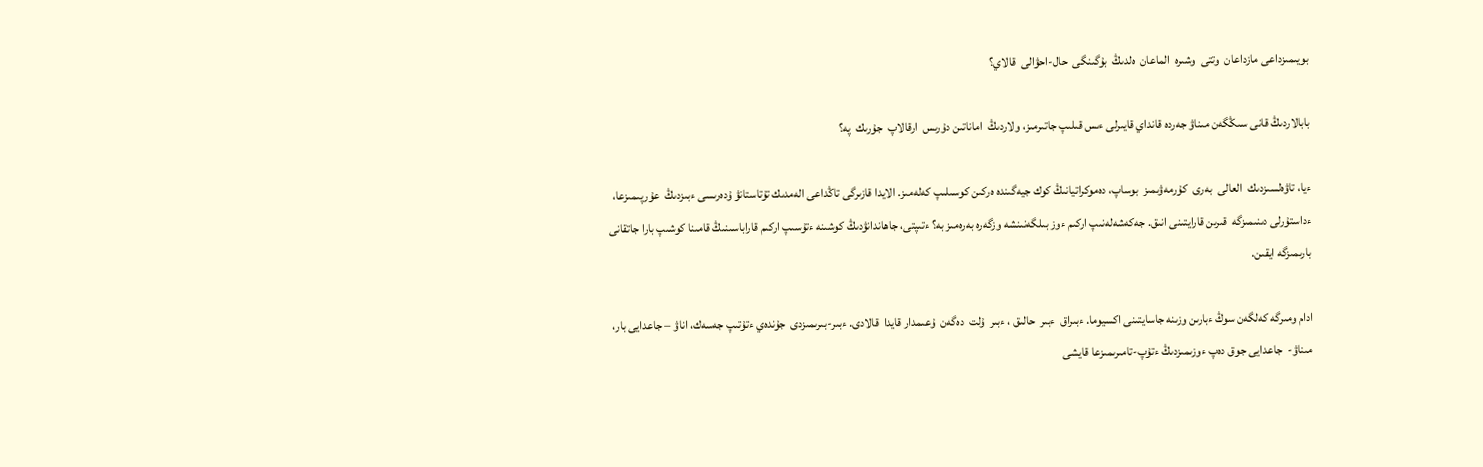بويىمىزداعى مازداعان  وتتى  وشىرە  الماعان  ەلدىڭ  بۇگىنگى  حال-احۋالى  قالاي؟

بابالاردىڭ قانى سىڭگەن مىناۋ جەردە قانداي قايىرلى ءىس قىلىپ جاتىرمىز، ولاردىڭ  اماناتىن دۇرىس  ارقالاپ  جۇرىك  پە؟

ءيا، تاۋەلسىزدىك  العالى  بەرى  كۇرمەۋىمىز  بوساپ، دەموكراتيانىڭ كوك جيەگىندە ەركىن كوسىلىپ كەلەمىز. الايدا قازىرگى تاڭداعى الەمدىك تۇتاستانۋ ۇدەرىسى ءبىزدىڭ  عۇرپىمىزعا، ءداستۇرلى دىنىمىزگە  قىرىن قارايتىنى انىق. جەكەشەلەنىپ اركىم ءوز بىلگەنىنشە وزگەرە بەرەمىز بە؟ ءتىپتى، جاھاندانۋدىڭ كوشىنە ءتۇسىپ اركىم قاراباسىنىڭ قامىنا كوشىپ بارا جاتقانى بارىمىزگە ايقىن.

ادام ومىرگە كەلگەن سوڭ ءبارىن وزىنە جاسايتىنى اكسيوما. ءبىراق  ءبىر  حالىق ، ءبىر  ۇلت  دەگەن  ۇعىمدار قايدا  قالادى. ءبىر-بىرىمىزدى  جۇندەي ءتۇتىپ جەسەك، اناۋ – جاعدايى بار، مىناۋ-  جاعدايى جوق دەپ ءوزىمىزدىڭ ءتۇپ-تامىرىمىزعا قايشى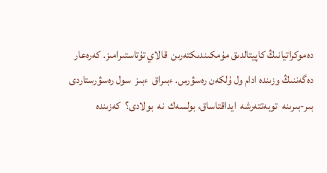دەموكراتيانىڭ كاپيتالدىق مۇمكىندىكتەرىن  قالاي تۇتاستىرامىز. كەرەعار دەگەننىڭ وزىندە ادام ول ۇلكەن رەسۋرس. ءبىراق  ءبىز  سول رەسۋرستاردى  بىر-بىرىنە  توبەتتەرشە  ايداقتاساق، بولسەك  نە  بولادى؟  كەزىندە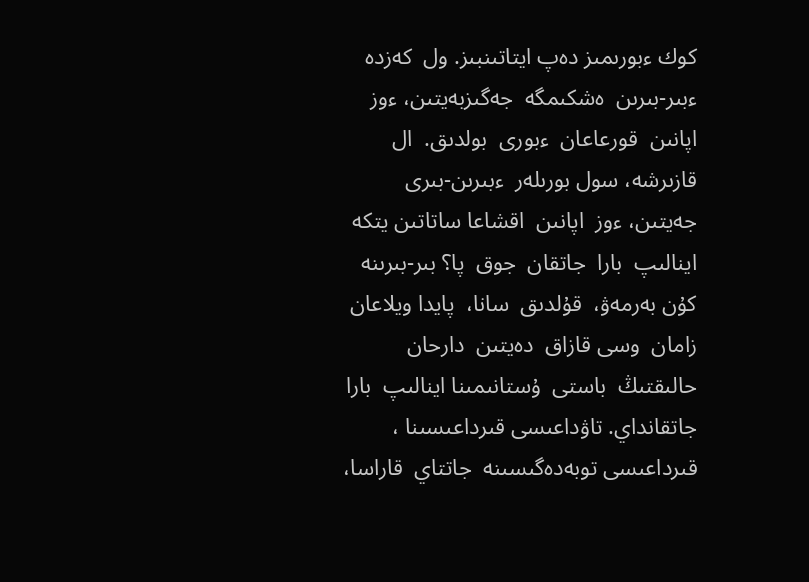كوك ءبورىمىز دەپ ايتاتىنبىز. ول  كەزدە ءبىر-بىرىن  ەشكىمگە  جەگىزبەيتىن، ءوز  اپانىن  قورعاعان  ءبورى  بولدىق.  ال  قازىرشە، سول بورىلەر  ءبىرىن-بىرى  جەيتىن، ءوز  اپانىن  اقشاعا ساتاتىن يتكە  اينالىپ  بارا  جاتقان  جوق  پا؟ بىر-بىرىنە  كۇن بەرمەۋ،  قۇلدىق  سانا،  پايدا ويلاعان  زامان  وسى قازاق  دەيتىن  دارحان  حالىقتىڭ  باستى  ۇستانىمىنا اينالىپ  بارا  جاتقانداي. تاۋداعىسى قىرداعىسىنا ، قىرداعىسى توبەدەگىسىنە  جاتتاي  قاراسا،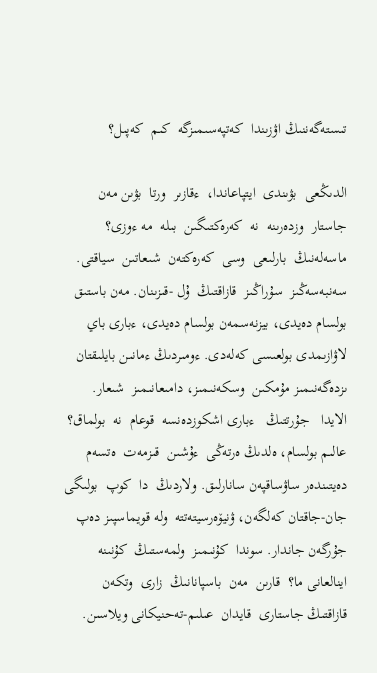تىستەگەننىڭ اۋزىندا  كەتپەسىمىزگە  كىم  كەپىل؟

الدىڭعى  بۋىندى  ايتپاعاندا،  ءقازىر  ورتا  بۋىن مەن جاستار  وزدەرىنە  نە  كەرەكتىگىن  بىلە  مە ءوزى؟ ماسەلەنىڭ  بارلىعى  وسى  كەرەكتەن  شىعاتىن  سياقتى. سەنبەسەڭىز  سۇراڭىز  قازاقتىڭ  ۇل -قىزىنان. مەن باستىق بولسام دەيدى، بيزنەسمەن بولسام دەيدى، ءبارى باي لاۋازىمدى بولعىسى كەلەدى. ءومىردىڭ ءمانىن بايلىقتان ىزدەگەنىمىز مۇمكىن  وسكەنىمىز، دامىعانىمىز  شىعار.  الايدا   جۇرتتىڭ   ءبارى اشكوزدەنسە  قوعام  نە  بولماق؟  عالىم بولسام، ەلدىڭ ەرتەڭى  ءۇشىن  قىزمەت  ەتسەم دەيتىندەر ساۋساقپەن سانارلىق. ولاردىڭ  دا  كوپ  بولىگى  جان-جاقتان كەلگەن، ۋنيۆەرسيتەتتە  ولە قويماسپىز دەپ جۇرگەن جاندار. سوندا  كۇنىمىز  ولمەستىڭ  كۇنىنە  اينالعانى ما؟  قارىن  مەن  باسپانانىڭ  زارى  وتكەن  قازاقتىڭ جاستارى  قايدان  عىلىم-تەحنيكانى ويلاسىن.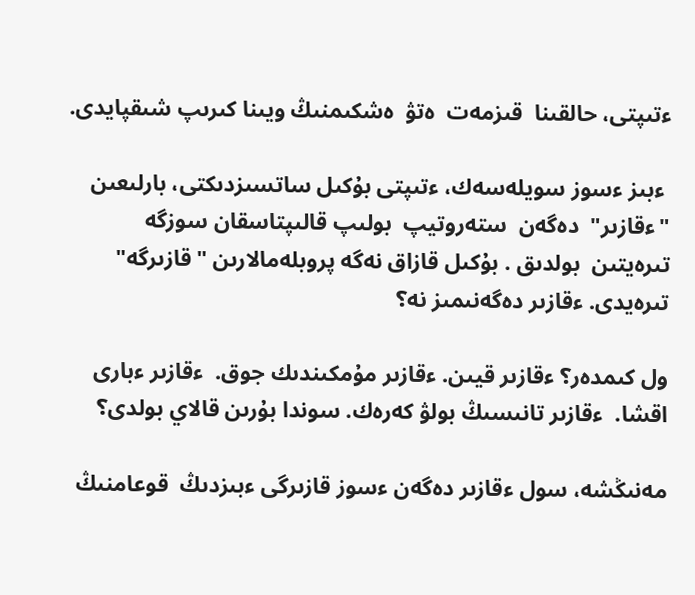ءتىپتى، حالقىنا  قىزمەت  ەتۋ  ەشكىمنىڭ ويىنا كىرىپ شىقپايدى.

 ءبىز ءسوز سويلەسەك، ءتىپتى بۇكىل ساتسىزدىكتى، بارلىعىن  "ءقازىر"  دەگەن  ستەروتيپ  بولىپ قالىپتاسقان سوزگە  تىرەيتىن  بولدىق . بۇكىل قازاق نەگە پروبلەمالارىن "قازىرگە" تىرەيدى. ءقازىر دەگەنىمىز نە؟

ول كىمدەر؟ ءقازىر قيىن. ءقازىر مۇمكىندىك جوق.  ءقازىر ءبارى اقشا.  ءقازىر تانىسىڭ بولۋ كەرەك. سوندا بۇرىن قالاي بولدى؟

مەنىڭشە، سول ءقازىر دەگەن ءسوز قازىرگى ءبىزدىڭ  قوعامنىڭ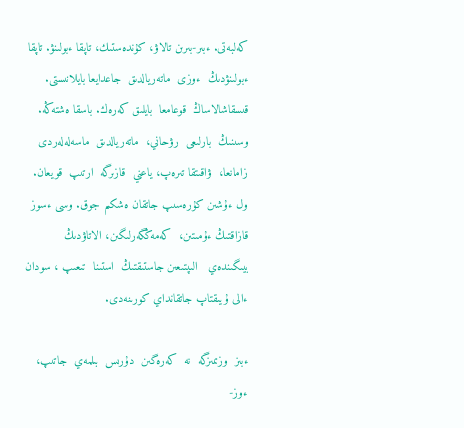كەلبەتى. ءبىر-بىرىن تالاۋ، كۇندەستىك، تاپقا ءبولىنۋ. تاپقا  ءبولىنۋدىڭ  ءوزى  ماتەريالدىق  جاعدايعا بايلانىستى. قىسقاشالاساڭ  قوعامعا  بايلىق كەرەك. باسقا ەشتەڭە. وسىنىڭ  بارلىعى  رۋحاني،  ماتەريالدىق  ماسەلەلەردى  زامانعا،  ۋاقىتقا تىرەپ، ياعني  قازىرگە  ارتىپ  قويعان. ول ءۇشىن كۇرەسىپ جاتقان ەشكىم جوق. وسى ءسوز قازاقتىڭ ءۇمىتىن،  كەمەڭگەرلىگىن، الاتاۋدىڭ  بيىگىندەي   الىپتىعىن جاستىقتىڭ  استىنا  تىعىپ ، سودان ءالى ۇيىقتاپ جاتقانداي كورىنەدى.

ءبىز  وزىمىزگە  نە  كەرەگىن  دۇرىس  بىلمەي  جاتىپ، ءوز-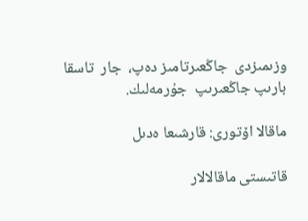وزىمىزدى  جاڭعىرتامىز دەپ،  جار  تاسقا  بارىپ جاڭعىرىپ  جۇرمەلىك.

ماقالا اۆتورى: قارشىعا ەدىل

قاتىستى ماقالالار